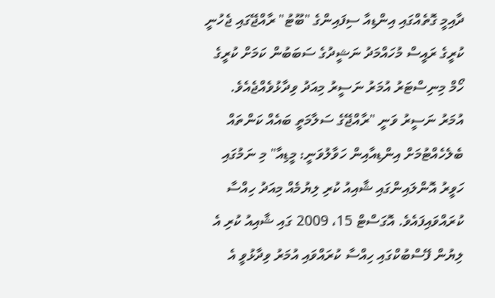ދާއިމީ ގޮތެއްގައި އިންޑިއާ ސިފައިންގެ "ބޫޓު" ރާއްޖޭގައި ޖެހުނީ ކުރީގެ ރައީސް މުހައްމަދު ނަޝީދުގެ ސަބަބުން ކަމަށް ކުރީގެ ހޯމް މިނިސްޓަރު އުމަރު ނަސީރު މިއަދު ވިދާޅުވެއްޖެއެވެ.
އުމަރު ނަސީރު ވަނީ "ރާއްޖޭގެ ސަލާމަތީ ބައެއް ކަންތައް ބެލެހެއްޓުމަށް އިންޑިއާއިން ހަވާލުވަނީ: މީޑިއާ" މި ނަމުގައި ހަވީރު އޮންލައިންގައި ޝާއިއު ކުރި ލިޔުމެއް މިއަދު ހިއްސާ ކުރައްވައިފައެވެ. އޮގަސްޓް 15، 2009 ގައި ޝާއިއު ކުރި އެ ލިޔުން ފޭސްބުކްގައި ހިއްސާ ކުރައްވައި އުމަރު ވިދާޅުވީ އެ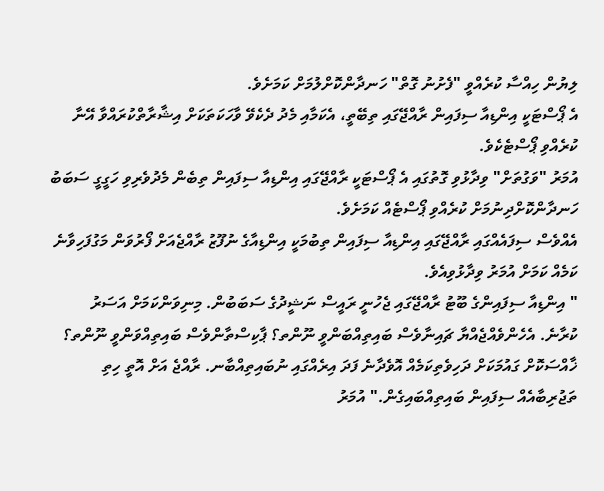ލިޔުން ހިއްސާ ކުރެއްވީ "ފެށުނު ގޮތް" ހަނދާންކޮށްލުމަށް ކަމަށެވެ.
އެ ޕޯސްޓަކީ އިންޑިއާ ސިފައިން ރާއްޖޭގައި ތިބޭތީ، އެކަމާއި މެދު ދެކެވޭ ވާހަކަތަކަށް އިޝާރާތްކުރައްވާ އޭނާ ކުރެއްވި ޕޯސްޓެކެވެ.
އުމަރު "ވަގުތަށް" ވިދާޅުވި ގޮތުގައި އެ ޕޯސްޓަކީ ރާއްޖޭގައި އިންޑިއާ ސިފައިން ތިބެން މެދުވެރިވި ހަގީގީ ސަބަބު ހަނދާންކޮށްދިނުމަށް ކުރެއްވި ޕޯސްޓެއް ކަމަށެވެ.
އެއްވެސް ސިފައެއްގައި ރާއްޖޭގައި އިންޑިއާ ސިފައިން ތިބުމަކީ އިންޑިއާގެ ނުފޫޒު ރާއްޖެއަށް ފޯރުވަން މަގުފަހިވާނެ ކަމެއް ކަމަށް އުމަރު ވިދާޅުވިއެވެ.
" އިންޑިއާ ސިފައިންގެ ބޫޓު ރާއްޖޭގައި ޖެހުނީ ރައީސް ނަޝީދުގެ ސަބަބުން. މިނިވަންކަމަށް އަސަރު ކުރާނެ. އެހެންވެއްޖެއްޔާ ޗައިނާވެސް ބައިތިއްބަންވީ ނޫންތ؟ ޕާކިސްތާންވެސް ބައިތިއްވަންވީ ނޫންތ؟ ޚާއްސަކޮށް ގައުމަކަށް ދަހިވެތިކަމެއް އޮވެދާނެ ފަދަ އިރެއްގައި ނުބައިތިއްބާނ. ރާއްޖެ އަށް އޮތީ ހިތި ތަޖުރިބާއެއް ސިފައިން ބައިތިއްބައިގެން." އުމަރު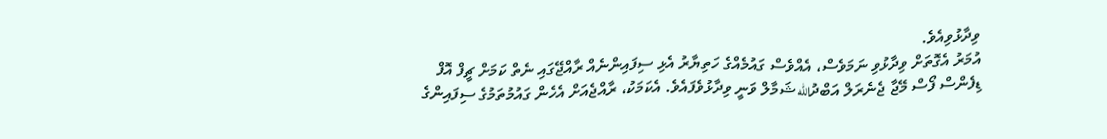ވިދާޅުވިއެވެ.
އުމަރު އެގޮތަށް ވިދާޅުވި ނަމަވެސް، އެއްވެސް ގައުމެއްގެ ހަތިޔާރު އެޅި ސިފައިންނެއް ރާއްޖޭގައި ނެތް ކަމަށް ޗީފް އޮފް ޑިފެންސް ފޯސް މޭޖާ ޖެނެރަލް އަބްދުالله ޝަމާލް ވަނީ ވިދާޅުވެފައެވެ. އެކަމަކު، ރާއްޖެއަށް އެހެން ގައުމުތަމުގެ ސިފައިންގެ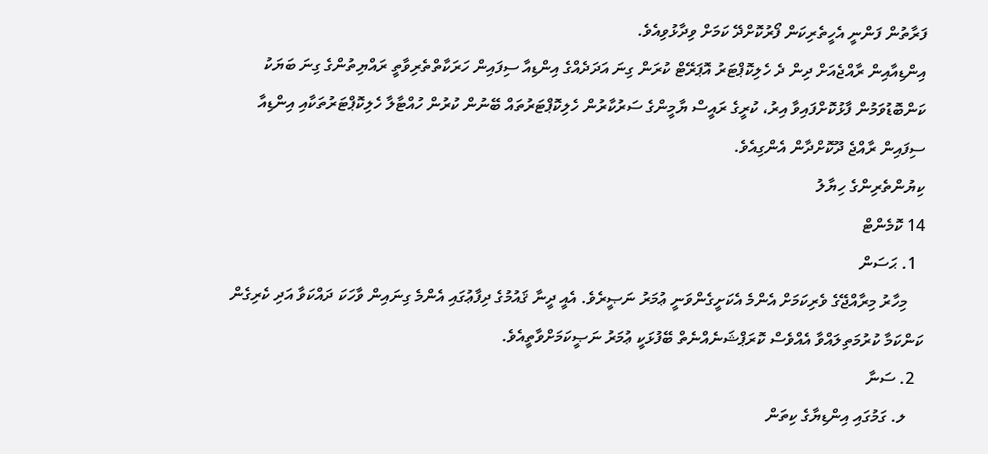ފަރާތުން ފަންނީ އެހީތެރިކަން ފޯރުކޮށްދޭ ކަމަށް ވިދާޅުވިއެވެ.
އިންޑިއާއިން ރާއްޖެއަށް ދިން ދެ ހެލިކޮޕްޓަރު އޮޕަރޭޓް ކުރަން ގިނަ އަދަދެއްގެ އިންޑިއާ ސިފައިން ހަރަކާތްތެރިވާތީ ރައްޔިތުންގެ ގިނަ ބަޔަކު ކަންބޮޑުވަމުން ފާޅުކޮށްފައިވާ އިރު، ކުރީގެ ރައީސް ޔާމީންގެ ސަރުކާރުން ހެލިކޮޕްޓަރުތައް ބޭނުން ކުރުން ހުއްޓާލާ ހެލިކޮޕްޓަރުތަކާއި އިންޑިއާ ސިފައިން ރާއްޖެ ދޫކޮށްދާން އެންގިއެވެ.
ކިޔުންތެރިންގެ ހިޔާލު
14 ކޮމެންޓް
  1. ޙަސަން
    މިހާރު މިރާއްޖޭގެ ވެރިކަމަށް އެންމެ އެކަށީގެންވަނީ ޢުމަރު ނަޞީރެވެ. އެއީ ދީނާ ޤައުމުގެ ދިފާޢުގައި އެންމެ ގިނައިން ވާހަކަ ދައްކަވާ އަދި ކެރިގެން ކަންކަމާ ކުރުމަތިލައްވާ އެއްވެސް ކޮރަޕްޝަނެއްނެތް ބޭފުޅަކީ ޢުމަރު ނަޞީކަމަށްވާތީއެވެ.
  2. ސަނާ
    ލ. ގަމުގައި އިންޑިޔާގެ ކިތަން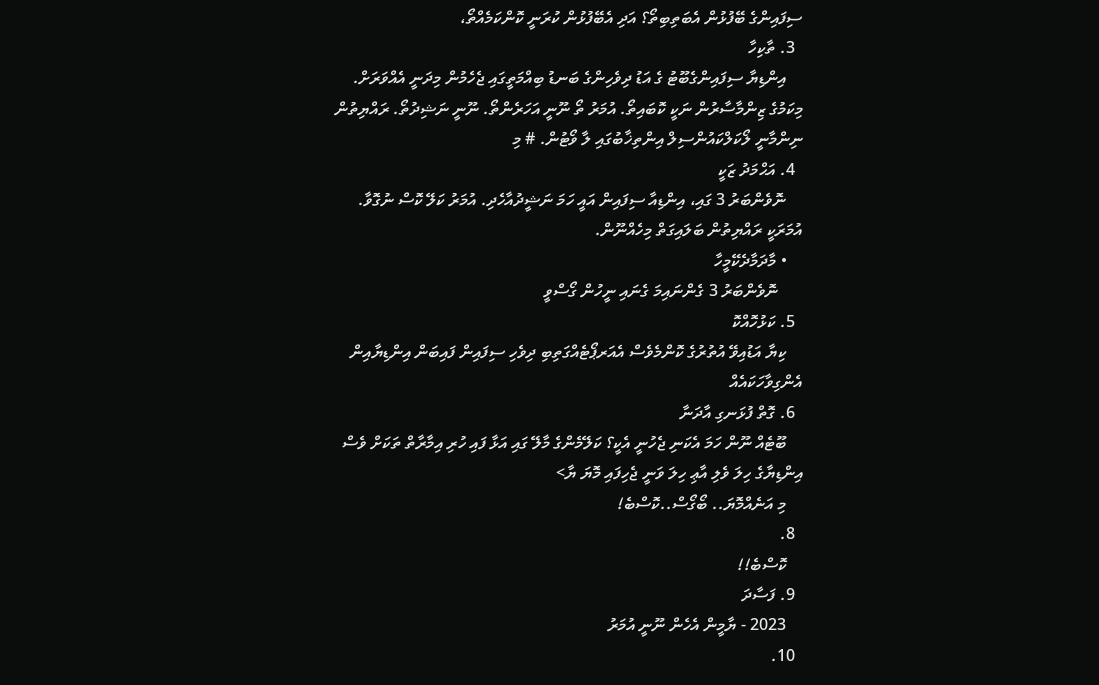ސިފައިންގެ ބޭފުޅުން އެބަތިބިތޯ؟ އަދި އެބޭފުޅުން ކުރަނީ ކޮންކަމެއްތޯ،
  3. ތާކިހާ
    އިންޑިޔާ ސިފައިންގެބޫޓު ގެ އަޑު ދިވެހިންގެ ބަނޑު ބިއްމަތީގައި ޖެހެމުން މިދަނީ އެއްވަރަށް. މިކަމުގެ ޒިންމާސާރުން ނަކީ ކޮބައިތޯ. އުމަރު ތޯ ނޫނީ އަހަރެންތޯ. ނޫނީ ނަޝިދުތޯ. ރައްޔިތުން ނިންމާނީ ލޯކަލްކައުންސިލް އިންތިޚާބުގައި ލާ ވޯޓުން. # މި
  4. އަޙްމަދު ޒަކީ
    ނޮވެންބަރު 3 ގައި، އިންޑިއާ ސިފައިން އައީ ހަމަ ނަޝީދުއާހެދި. އުމަރު ކަލޭ ކޮސް ނުގޮވާ. އުމަރަކީ ރައްޔިތުން ބަލައިގަތް މިހެއްނޫން.
    • މާދަމާދެކޭމީހާ
      ނޮވެންބަރު 3 ގެންނައިމަ ގެނައި ނީހުން ގޯސްވީ
  5. ކަޅުހޮއްކޮ
    ކިޔާ އަޑުއިވޭ އުތުރުގެ ކޮންމެވެސް އެއަރޕޯޓެއްގަތިބި ދިވެހި ސިފައިން ފައިބަން އިންޑިޔާއިން އެންގިވާހަކައެއް
  6. ގޮތް ފުޅަނގި އާދަނާ
    ބޫޓެއް ނޫން ހަމަ އެކަނި ޖެހުނީ އެކީ؟ ކަލޭމެންގެ މާލޭ ގައި އަޅާ ފައި ހުރި އިމާރާތް ތަކަށް ވެސް އިންޑިޔާގެ ހިލަ ވެލި އާޢި ހިލަ ވަނީ ޖެހިފައި މޮޔަ ޔާ>
    މި އަނެއްމޮޔަ.. ބޯގޯސް..ކޮސްބެ!
  8.
    ކޮސްބެ!!
  9. ފަސާދަ
    2023 - ޔާމީން އެހެން ނޫނީ އުމަރު
  10.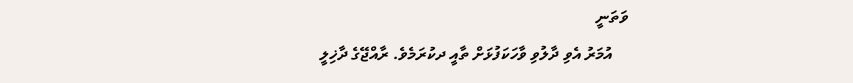ވަތަނީ
    އުމަރު އެވި ދާލުވި ވާހަކަފުޅަށް ތާއީ ދކުރަމެވެ. ރާއްޖޭގެ ދާޚިލީ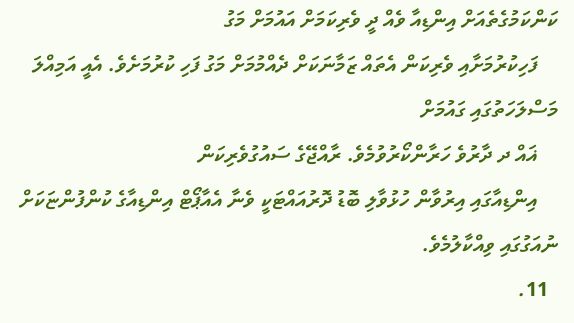ކަންކަމުގެތެއަށް އިންޑިއާ ވެއް ދީ ވެރިކަމަށް އައުމަށް މަގު
    ފަހިކުރުމަށާއި ވެރިކަން އެތައް ޒަމާނަކަށް ދެއްމުމަށް މަގު ފަހި ކުރުމަށެވެ. އެއީ އަމިއްލަ މަސްލަހަތުގައި ގައުމަށް
    ޣައް ދ ދާރުވެ ހަރާންކޯރުވުމެވެ. ރާއްޖޭގެ ސައުގުވެރިކަން
    އިންޑިއާގައި އިރުވާން ހުޅުވާލި ބޮޑު ދޮރުއައްޓަކީ ވެނާ އެއާޕޯޓް އިންޑިއާގެ ކުންފުންޏަކަށް ނުއަގުގައި ވިއްކާލުމެވެ.
  11.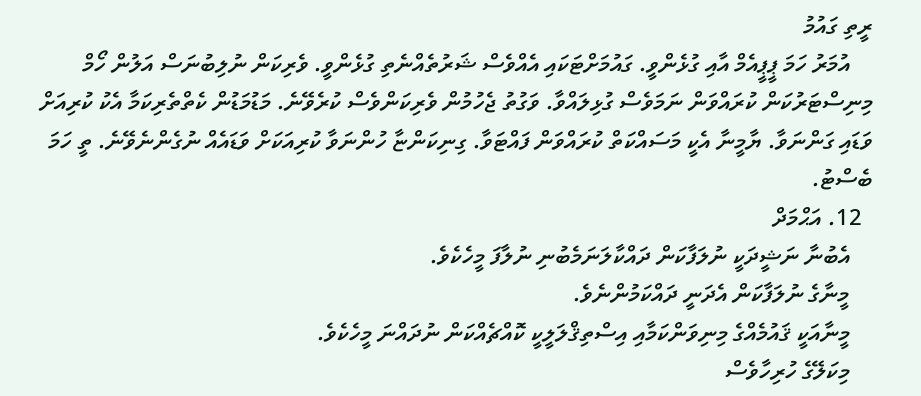ރީތި ގައުމު
    އުމަރު ހަމަ ޕީޕީއެމް އާއި ގުޅެންވީ. ގައުމަށްޓަކައި އެއްވެސް ޝަރުތެއްނެތި ގުޅެންވީ. ވެރިކަން ނުލިބުނަސް އަލުން ހޯމް މިނިސްޓަރުކަން ކުރައްވަން ނަމަވެސް ގުޅިލައްވާ. ވަގުތު ޖެހުމުން ވެރިކަންވެސް ކުރެވޭނެ. މަޑުމަޑުން ކެތްތެރިކަމާ އެކު ކުރިއަށް ވަޑައި ގަންނަވާ. ޔާމީނާ އެކީ މަސައްކަތް ކުރައްވަން ފައްޓަވާ. ގިނިކަންޏާ ހުންނަވާ ކުރިއަކަށް ވަޑައެއް ނުގެންނެވޭނެ. ތީ ހަމަ ބެސްޓު.
  12. އަޙްމަދް
    އެބުނާ ނަޝީދަކީ ނުލަފާކަން ދައްކާލަނަމެބުނި ނުލާފަ މީހެކެވެ.
    މީނާގެ ނުލަފާކަން އެދަނީ ދައްކަމުންނެވެ.
    މީނާއަކީ ޤައުމެއްގެ މިނިވަންކަމާއި އިސްތިޤްލަލީކީ ކޮއްޗެއްކަން ނުދައްނަ މީހެކެވެ.
    މިކަލޭގެ ހުރިހާވެސް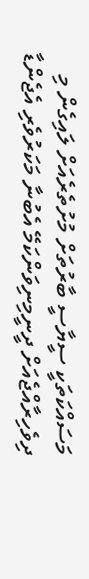މަސައްކަތަކީ ސީޔާސީ ބާރުތަށް މުށުތެރެއަށް ލައިގެން މި ދިވެހިރާއްޖެއަށް ދީނީމިނިވަންކަމޭ އެބުނާ މަކަރުވެރި އެޖެންޑާ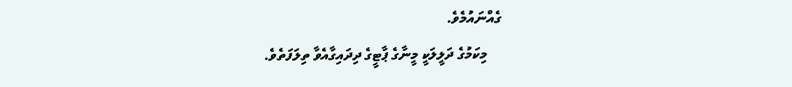ގެއްނައުމެވެ.
    މިކަމުގެ ދަލީލަކީ މީނާގެ ޕާޓީގެ ދިދައިގާއެވާ ތިލަފަތެވެ.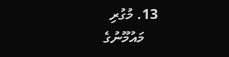13. މުގުރި
    މައުމޫނުގެ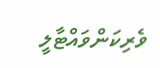ވެރިކަންވައްޓާލީ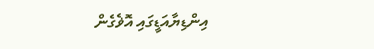އިންޑިޔާއަޑީގައި އޮޥެގެން